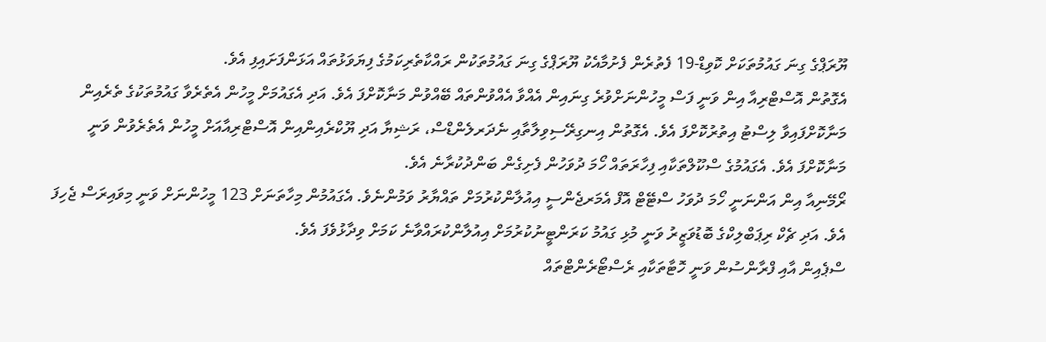ޔޫރަޕްގެ ގިނަ ގައުމުތަކަށް ކޮވިޑް-19 ފެތުރެން ފެށުމާއެކު ޔޫރަޕްގެ ގިނަ ގައުމުތަކުން ރައްކާތެރިކަމުގެ ފިޔަވަޅުތައް އަޅަންފަށައިފި އެވެ.
އެގޮތުން އޮސްޓްރިއާ އިން ވަނީ ފަސް މީހުންނަށްވުރެ ގިނައިން އެއްވާ އެއްވުންތައް ބޭއްވުން މަނާކޮށްފަ އެވެ. އަދި އެގައުމަށް މީހުން އެތެރެވާ ގައުމުތަކުގެ ތެރެއިން މަނާކޮށްފައިވާ ލިސްޓު އިތުރުކޮށްފަ އެވެ. އެގޮތުން އިނގިރޭސިވިލާތާއި ނެދަރލެންޑްސް، ރަޝިޔާ އަދި ޔޫކްރެއިންއިން އޮސްޓްރިއާއަށް މީހުން އެތެރެވުން ވަނީ މަނާކޮށްފަ އެވެ. އެގައުމުގެ ސްކޫލްތަކާއި ފިހާރަތައް ހޯމަ ދުވަހުން ފެށިގެން ބަންދުކުރާނެ އެވެ.
ރޯމޭނިއާ އިން އަންނަނީ ހޯމަ ދުވަހު ސްޓޭޓް އޮފް އެމަރޖެންސީ އިއުލާންކުރުމަށް ތައްޔާރު ވަމުންނެވެ. އެގައުމުން މިހާތަނަށް 123 މީހުންނަށް ވަނީ މިވައިރަސް ޖެހިފަ އެވެ. އަދި ޗެކް ރިޕަބްލިކްގެ ބޮޑުވަޒީރު ވަނީ މުޅި ގައުމު ކަރަންޓީނުކުރުމަށް އިއުލާންކުރައްވާނެ ކަމަށް ވިދާޅުވެފަ އެވެ.
ސްޕެއިން އާއި ފްރާންސުން ވަނީ ހޮޓާތަކާއި ރެސްޓޯރެންޓްތައް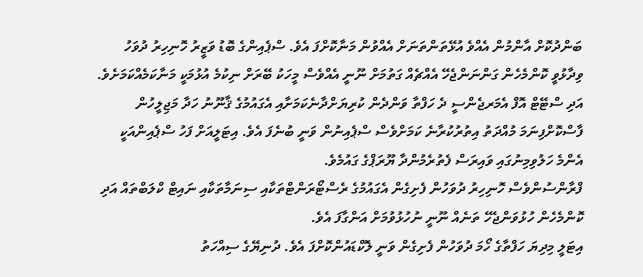ބަންދުކޮށް އާންމުން އެއްވެ އުޅޭތަންތަނަށް އެއްވުން މަނާކޮށްފަ އެވެ. ސްޕެއިންގެ ބޮޑު ވަޒީރު ހޮނިހިރު ދުވަހު ވިދާޅުވީ ކޮންމެހެން ގަންނަންޖެހޭ އެއްޗެއް ގަތުމަށް ނޫނީ އެއްވެސް މީހަކު ބޭރަށް ނިކުމެ އުޅުމަކީ މަނާކަމެއްކަމަށެވެ. އަދި ސްޓޭޓް އޮފް އެމަރޖެންސީ ދެ ހަފްތާ ވަންދެން ކުރިޔަށްދާނެކަމަށާއި އެގައުމުގެ ޤާނޫނު ހަދާ މަޖިލީހުން ފާސްކޮށްފިނަމަ މުއްދަތު އިތުރުކުރާނެ ކަމަށްވެސް ސްޕެއިނުން ވަނީ ބުނެފަ އެވެ. އިޓަލީއަށް ފަހު ސްޕެއިންއަކީ އެންމެ ހަލުވިމިނުގައި ވައިރަސް ފެތުރެމުންދާ ޔޫރަޕްގެ ގައުމެވެ.
ފްރާންސުންވެސް ހޮނިހިރު ދުވަހުން ފެށިގެން އެގައުމުގެ ރެސްޓޯރަންޓްތަކާއި ސިނަމާތަކާއި ނައިޓް ކްލަބްތައް އަދި ކޮންމެހެން ހުޅުވަންޖެހޭ ތަނެއް ނޫނީ ނުހުޅުވުމަށް އަންގާފަ އެވެ.
އިޓަލީ މިދިޔަ ހަފްތާގެ ހޯމަ ދުވަހުން ފެށިގެން ވަނީ ލޮކްޑައުންކޮށްފަ އެވެ. ދުނިޔޭގެ ސިއްހަތު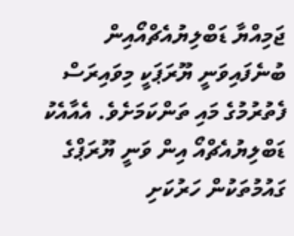ޖަމިއްޔާ ޑަބްލިޔުއެޗްއޯއިން ބުނެފައިވަނީ ޔޫރަޕަކީ މިވައިރަސް ފެތުރުމުގެ މައި ތަންކަމަށެވެ. އެއާއެކު ޑަބްލިޔުއެޗްއޯ އިން ވަނީ ޔޫރަޕްގެ ގައުމުތަކުން ހަރުކަށި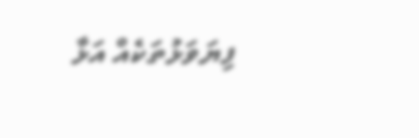ފިޔަވަޅުތަކެއް އަޅާ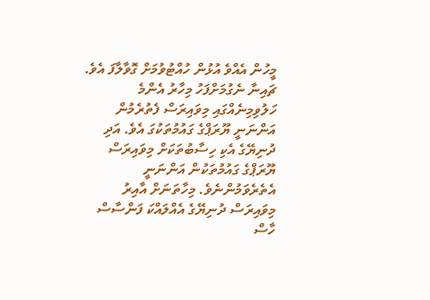މީހުން އެއްވެ އުޅުން ހުއްޓުވުމަށް ގޮވާލާފަ އެވެ.
ޗައިނާ ނެގުމަށްފަހު މިހާރު އެންމެ ހަލުވިމިނެއްގައި މިވައިރަސް ފެތުރެމުން އަންނަނީ ޔޫރަޕްގެ ގައުމުތަކުގަ އެވެ. އަދި ދުނިޔޭގެ އެކި ހިސާބުތަކަށް މިވައިރަސް ޔޫރަޕްގެ ގައުމުތަކުން އަންނަނީ އެތެރެވަމުންނެވެ. މިހާތަނަށް އާއިރު މިވައިރަސް ދުނިޔޭގެ އެއްލައްކަ ފަންސާސް ހާސް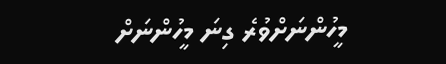މީހުންނަށްވުރެ ގިނަ މީހުންނަށް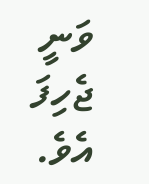ވަނީ ޖެހިފަ އެވެ.